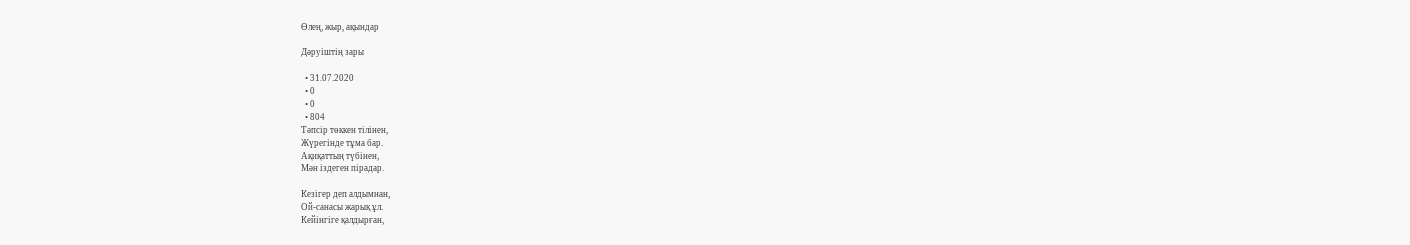Өлең, жыр, ақындар

Дәруіштің зары

  • 31.07.2020
  • 0
  • 0
  • 804
Тәпсір төккен тілінен,
Жүрегінде тұма бар.
Ақиқаттың түбінен,
Мән іздеген пірадар.

Кезігер деп алдымнан,
Ой-санасы жарық ұл.
Кейінгіге қалдырған,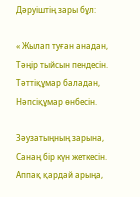Дәруіштің зары бұл:

« Жылап туған анадан,
Тәңір тыйсын пендесін.
Тәттіқұмар баладан,
Нәпсіқұмар өнбесін.

Зәузатыңның зарына,
Санаң бір күн жеткесін.
Аппақ қардай арыңа,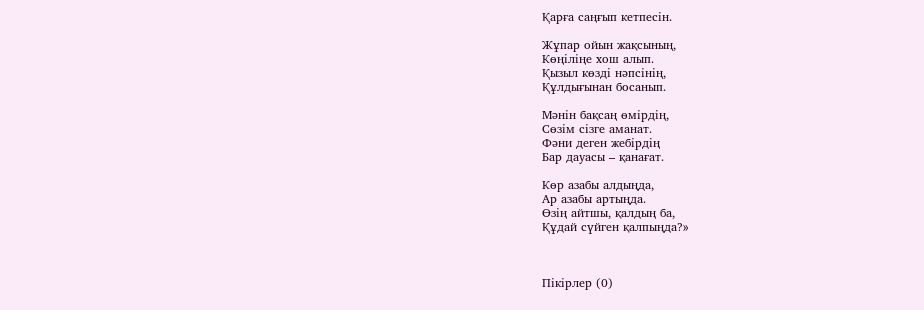Қарға саңғып кетпесін.

Жұпар ойын жақсының,
Көңіліңе хош алып.
Қызыл көзді нәпсінің,
Құлдығынан босанып.

Мәнін бақсаң өмірдің,
Сөзім сізге аманат.
Фәни деген жебірдің
Бар дауасы – қанағат.

Көр азабы алдыңда,
Ар азабы артыңда.
Өзің айтшы, қалдың ба,
Құдай сүйген қалпыңда?»



Пікірлер (0)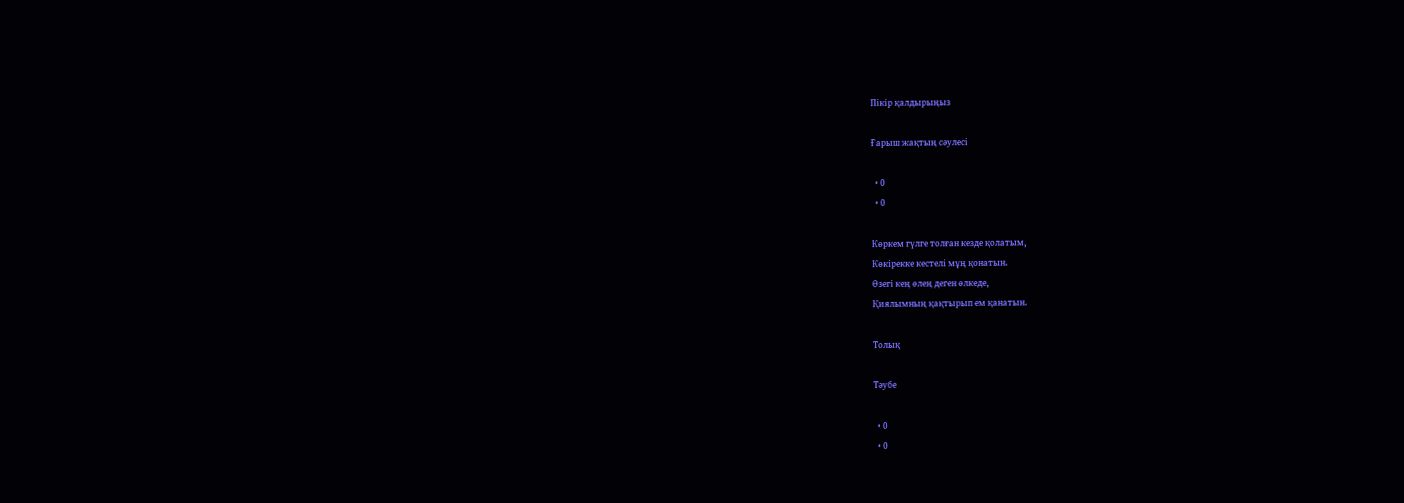Пікір қалдырыңыз

Ғарыш жақтың сәулесі

  • 0
  • 0

Көркем гүлге толған кезде қолатым,
Көкірекке кестелі мұң қонатын.
Өзегі кең өлең деген өлкеде,
Қиялымның қақтырып ем қанатын.

Толық

Тәубе

  • 0
  • 0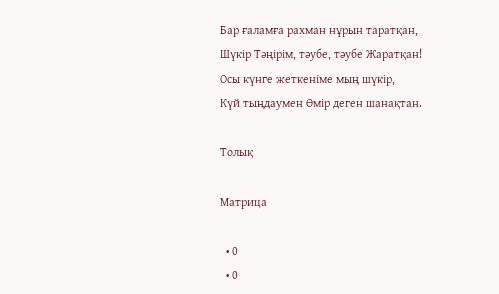Бар ғаламға рахман нұрын таратқан,
Шүкір Тәңірім, тәубе, тәубе Жаратқан!
Осы күнге жеткеніме мың шүкір,
Күй тыңдаумен Өмір деген шанақтан.

Толық

Матрица

  • 0
  • 0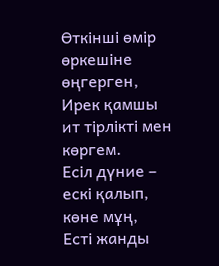Өткінші өмір өркешіне өңгерген,
Ирек қамшы ит тірлікті мен көргем.
Есіл дүние – ескі қалып, көне мұң,
Есті жанды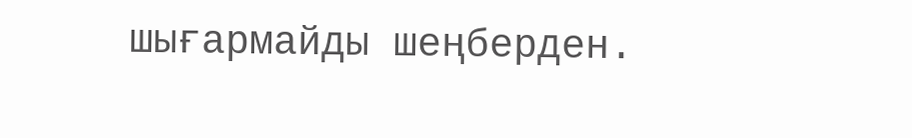шығармайды шеңберден.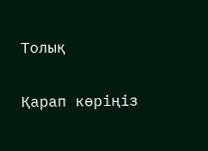Толық

Қарап көріңіз